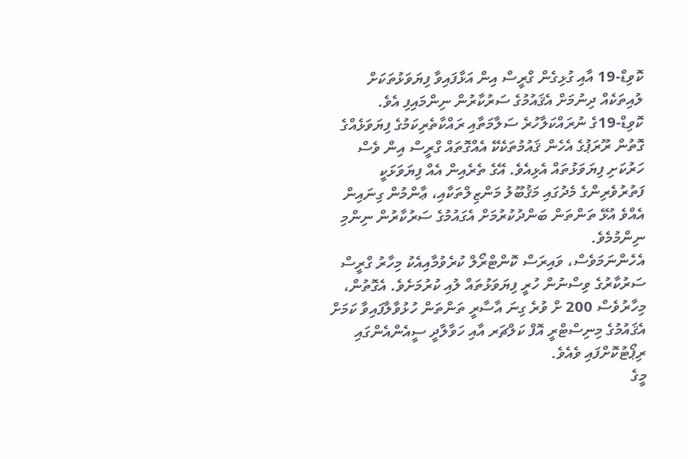ކޮވިޑް-19 އާއި ގުޅިގެން ގްރީސް އިން އަޅާފައިވާ ފިޔަވަޅުތަކަށް ލުއިތަކެއް ދިނުމަށް އެޤައުމުގެ ސަރުކާރުން ނިންމައިފި އެވެ.
ކޮވިޑް-19ގެ ނުރައްކަލާހުރެ ސަލާމަތާއި ރައްކާތެރިކަމުގެ ފިޔަވަޅެއްގެ ގޮތުން ރޫރަޕުގެ އެހެން ޤައުމުތަކެކޭ އެއްގޮތައް ގްރީސް އިން ވެސް ހަރުކަށި ފިޔަވަޅުތައް އެޅިއެވެ. އޭގެ ތެރެއިން އެއް ފިޔަވަޅަކީ ފަތުރުވެރިންގެ މެދުގައި މަޤުބޫލު މަންޒިލްތަކާއި، ޢާންމުން ގިނައިން އެއްވެ އުޅޭ ތަންތަން ބަންދުކުރުމަށް އެގައުމުގެ ސަރުކާރުން ނިންމި ނިންމުމެވެ.
އެހެންނަމަވެސް، ވައިރަސް ކޮންޓްރޯލް ކުރެވުމާއިއެކު މިހާރު ގްރީސް ސަރުކާރުގެ ވިސްނުން ހުރީ ފިޔަވަޅުތައް ލުއި ކުރުމަށެވެ. އެގޮތުން، މިހާރުވެސް 200 ށް ވުރެ ގިނަ އާސާރީ ތަންތަން ހުޅުވާލާފައިވާ ކަމަށް އެޤައުމުގެ މިނިސްޓްރީ އޮފް ކަލްޗަރ އާއި ހަވާލާދީ ސީއެންއެންގައި ރިޕޯޓުކޮށްފައި ވެއެވެ.
މީގެ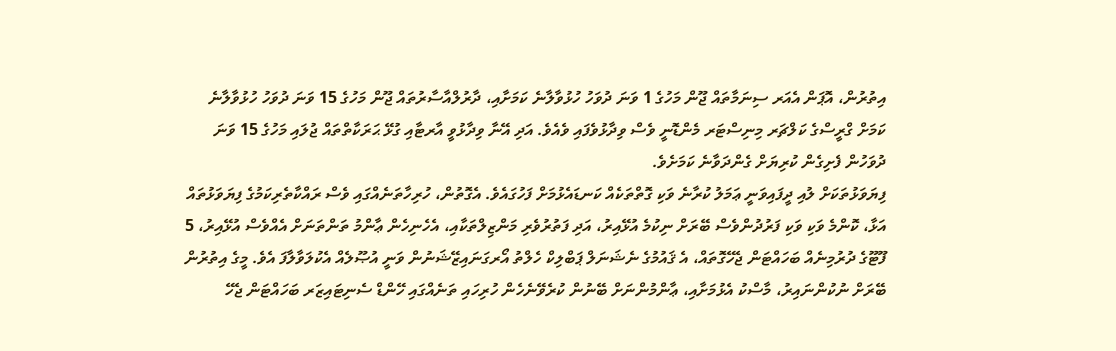އިތުރުން، އޮޕަން އެއަރ ސިނަމާތައް ޖޫން މަހުގެ 1 ވަނަ ދުވަހު ހުޅުވާލާނެ ކަމަށާއި، ދާރުލްއާސާރުތައް ޖޫން މަހުގެ 15 ވަނަ ދުވަހު ހުޅުވާލާނެ ކަމަށް ގްރީސްގެ ކަލްޗަރ މިނިސްޓަރ މެންޑޮނީ ވެސް ވިދާޅުވެފައި ވެއެވެ. އަދި އޭނާ ވިދާޅުވީ އާރޓާއި ގުޅޭ ޙަރަކާތްތައް ޖުލައި މަހުގެ 15 ވަނަ ދުވަހުން ފެށިގެން ކުރިޔަށް ގެންދަވާނެ ކަމަށެވެ.
ފިޔަވަޅުތަކަށް ލުއި ދީފައިވަނީ ޢަމަލު ކުރާނެ ވަކި ގޮތްތަކެއް ކަނޑައެޅުމަށް ފަހުގައެވެ. އެގޮތުން، ހުރިހާތަނެއްގައި ވެސް ރައްކާތެރިކަމުގެ ފިޔަވަޅުތައް އަޅާ، ކޮންމެ ވަކި ވަކި ފަރުދުންވެސް ބޭރަށް ނިކުމެ އުޅޭއިރު، އަދި ފަތުރުވެރި މަންޒިލްތަކާއި، އެހެނިހެން ޢާންމު ތަންތަނަށް އެއްވެސް އުޅޭއިރު، 5 ފޫޓޫގެ ދުރުމިނެއް ބަހައްޓަން ޖެހޭގޮތައް، އެ ޤައުމުގެ ނެޝަނަލް ޕަބްލިކް ހެލްތު އޯރގަނައިޒޭޝަނުން ވަނީ އުޞޫލެއް އެކުލަވާލާފަ އެވެ. މީގެ އިތުރުން ބޭރަށް ނުކުންނައިރު، މާސްކު އެޅުމަށާއި، ޢާންމުންނަށް ބޭނުން ކުރެވޭނެހެން ހުރިހައި ތަނެއްގައި ހޭންޑް ސެނިޓައިޒަރ ބަހައްޓަން ޖެހޭ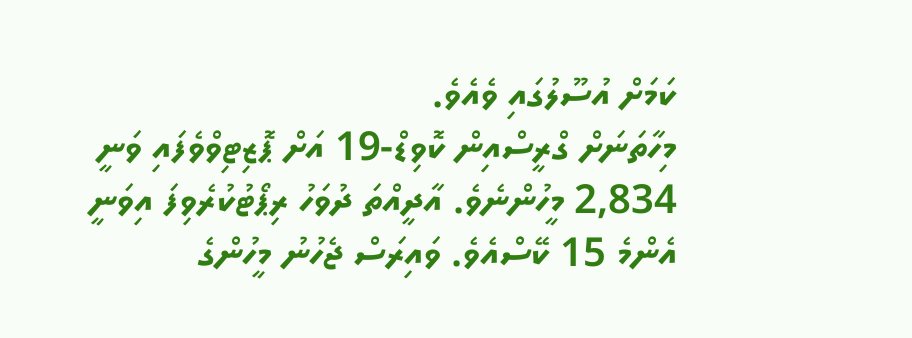ކަމަށް އުސޫލުގައި ވެއެވެ.
މިހާތަނަށް ގްރީސްއިން ކޮވިޑް-19 އަށް ޕޮޒިޓިވްވެފައި ވަނީ 2,834 މީހުންނެވެ. އާދީއްތަ ދުވަހު ރިޕޯޓުކުރެވިފަ އިވަނީ އެންމެ 15 ކޭސްއެވެ. ވައިރަސް ޖެހުނު މީހުންގެ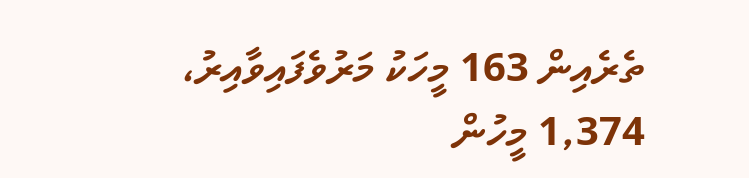ތެރެއިން 163 މީހަކު މަރުވެފައިވާއިރު، 1,374 މީހުން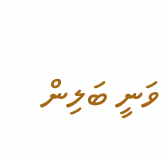ވަނީ ބަލިން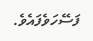ފަސޭހަވެފައެވެ.